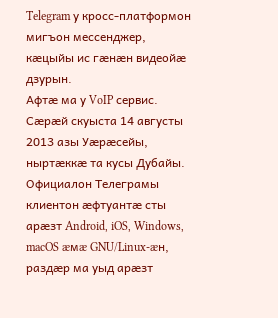Telegram у кросс-платформон мигъон мессенджер, кæцыйы ис гæнæн видеойæ дзурын.
Афтæ ма у VoIP сервис. Сæрæй скуыста 14 августы 2013 азы Уæрæсейы, ныртæккæ та кусы Дубайы. Официалон Телеграмы клиентон æфтуантæ сты арæзт Android, iOS, Windows, macOS æмæ GNU/Linux-æн, раздæр ма уыд арæзт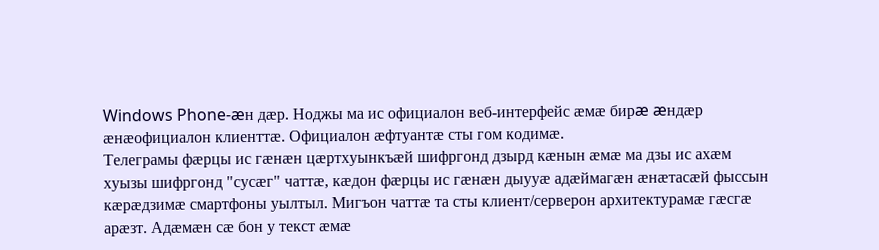Windows Phone-æн дæр. Ноджы ма ис официалон веб-интерфейс æмæ бирæ æндæр æнæофициалон клиенттæ. Официалон æфтуантæ сты гом кодимæ.
Телеграмы фæрцы ис гæнæн цæртхуынкъæй шифргонд дзырд кæнын æмæ ма дзы ис ахæм хуызы шифргонд "сусæг" чаттæ, кæдон фæрцы ис гæнæн дыууæ адæймагæн æнæтасæй фыссын кæрæдзимæ смартфоны уылтыл. Мигъон чаттæ та сты клиент/серверон архитектурамæ гæсгæ арæзт. Адæмæн сæ бон у текст æмæ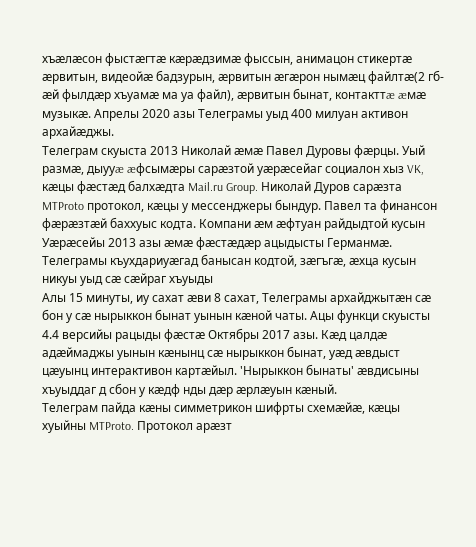хъæлæсон фыстæгтæ кæрæдзимæ фыссын, анимацон стикертæ æрвитын, видеойæ бадзурын, æрвитын æгæрон нымæц файлтæ(2 гб-æй фылдæр хъуамæ ма уа файл), æрвитын бынат, контакттæ æмæ музыкæ. Апрелы 2020 азы Телеграмы уыд 400 милуан активон архайæджы.
Телеграм скуыста 2013 Николай æмæ Павел Дуровы фæрцы. Уый размæ, дыууæ æфсымæры сарæзтой уæрæсейаг социалон хыз VK, кæцы фæстæд балхæдта Mail.ru Group. Николай Дуров сарæзта MTProto протокол, кæцы у мессенджеры бындур. Павел та финансон фæрæзтæй баххуыс кодта. Компани æм æфтуан райдыдтой кусын Уæрæсейы 2013 азы æмæ фæстæдæр ацыдысты Германмæ. Телеграмы къухдариуæгад банысан кодтой, зæгъгæ, æхца кусын никуы уыд сæ сæйраг хъуыды
Алы 15 минуты, иу сахат æви 8 сахат, Телеграмы архайджытæн сæ бон у сæ нырыккон бынат уынын кæной чаты. Ацы функци скуысты 4.4 версийы рацыды фæстæ Октябры 2017 азы. Кæд цалдæ адæймаджы уынын кæнынц сæ нырыккон бынат, уæд æвдыст цæуынц интерактивон картæйыл. 'Нырыккон бынаты' æвдисыны хъуыддаг д cбон у кæдф нды дæр æрлæуын кæный.
Телеграм пайда кæны симметрикон шифрты схемæйæ, кæцы хуыйны MTProto. Протокол арæзт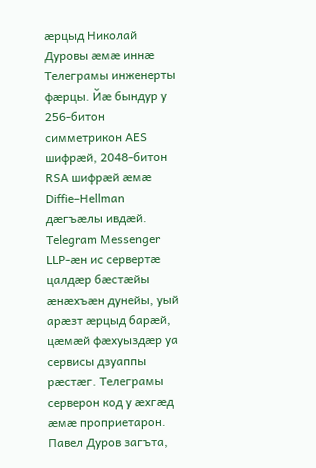æрцыд Николай Дуровы æмæ иннæ Телеграмы инженерты фæрцы. Йæ бындур у 256-битон симметрикон AES шифрæй, 2048-битон RSA шифрæй æмæ Diffie–Hellman дæгъæлы ивдæй.
Telegram Messenger LLP-æн ис сервертæ цалдæр бæстæйы æнæхъæн дунейы, уый арæзт æрцыд барæй, цæмæй фæхуыздæр уа сервисы дзуаппы рæстæг. Телеграмы серверон код у æхгæд æмæ проприетарон. Павел Дуров загъта,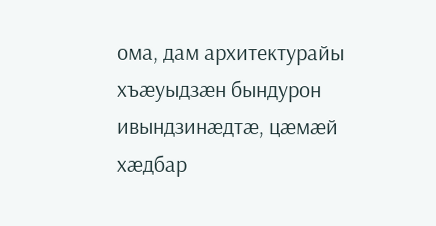ома, дам архитектурайы хъæуыдзæн бындурон ивындзинæдтæ, цæмæй хæдбар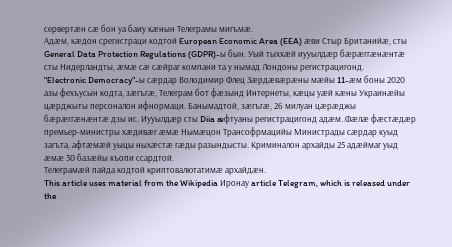сервертæн сæ бон уа баиу кæнын Телеграмы мигъмæ.
Адæм, кæдон срегистраци кодтой European Economic Area (EEA) æви Стыр Британийæ, сты General Data Protection Regulations (GDPR)-ы бын. Уый тыххæй иууылдæр бæрæггæнæнтæ сты Нидерландты, æмæ сæ сæйраг компани та у нымад Лондоны регистрацигонд.
"Electronic Democracy"-ы сæрдар Володимир Флец Зæрдæвæрæны мæйы 11-æм боны 2020 азы фехъусын кодта, зæгъгæ, Телеграм бот фæзынд Интернеты, кæцы уæй кæны Украинæйы цæрджыты персоналон ифнормаци. Банымадтой, зæгъгæ, 26 милуан цæрæджы бæрæггæнæнтæ дзы ис. Иууылдæр сты Diia æфтуаны регистрацигонд адæм..Фæлæ фæстæдæр премьер-министры хæдивæг æмæ Нымæцон Трансофрмацийы Министрады сæрдар куыд загъта, афтæмæй уыцы ныхæстæ гæды разындысты. Криминалон архайды 25 адæймаг уыд æмæ 30 базæйы къопи ссардтой.
Телеграмæй пайда кодтой криптовалютатимæ архайдæн.
This article uses material from the Wikipedia Иронау article Telegram, which is released under the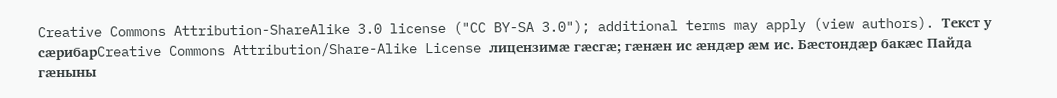Creative Commons Attribution-ShareAlike 3.0 license ("CC BY-SA 3.0"); additional terms may apply (view authors). Текст у сæрибарCreative Commons Attribution/Share-Alike License лицензимæ гæсгæ; гæнæн ис æндæр æм ис. Бæстондæр бакæс Пайда гæныны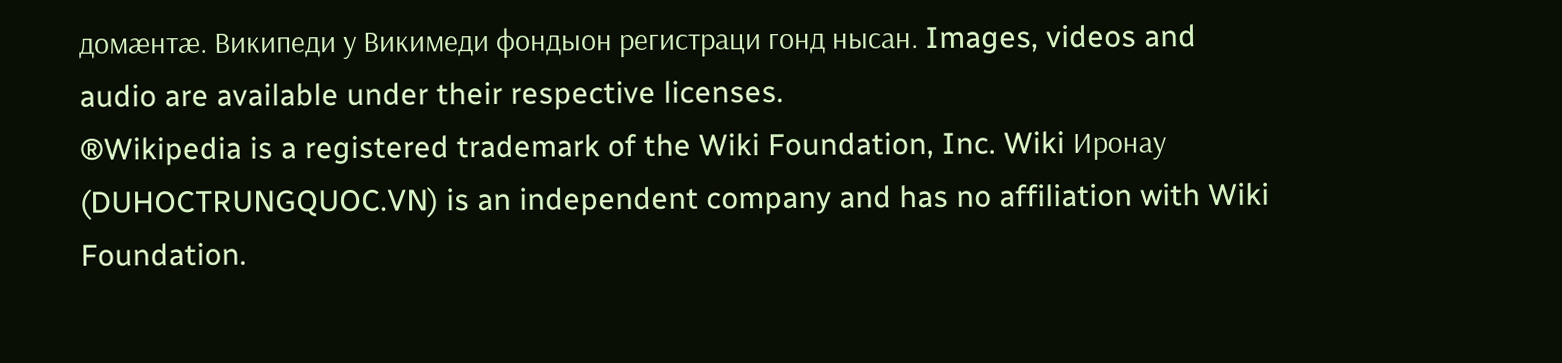домæнтæ. Википеди у Викимеди фондыон регистраци гонд нысан. Images, videos and audio are available under their respective licenses.
®Wikipedia is a registered trademark of the Wiki Foundation, Inc. Wiki Иронау (DUHOCTRUNGQUOC.VN) is an independent company and has no affiliation with Wiki Foundation.